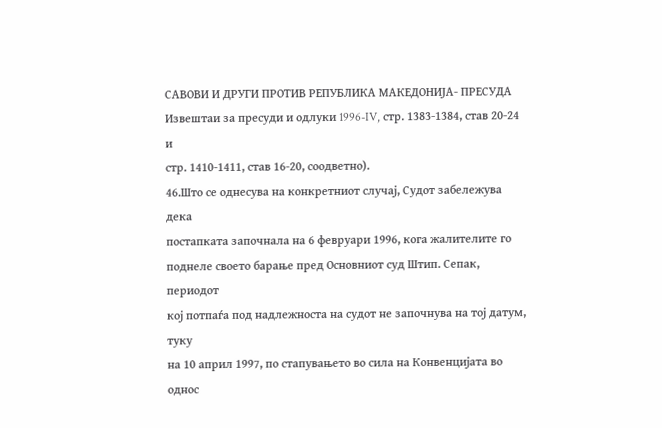САВОВИ И ДРУГИ ПРОТИВ РЕПУБЛИКА МАКЕДОНИЈА- ПРЕСУДА
Извештаи за пресуди и одлуки 1996-IV, стр. 1383-1384, став 20-24 и
стр. 1410-1411, став 16-20, соодветно).
46.Што се однесува на конкретниот случај, Судот забележува дека
постапката започнала на 6 февруари 1996, кога жалителите го
поднеле своето барање пред Основниот суд Штип. Сепак, периодот
кој потпаѓа под надлежноста на судот не започнува на тој датум, туку
на 10 април 1997, по стапувањето во сила на Конвенцијата во однос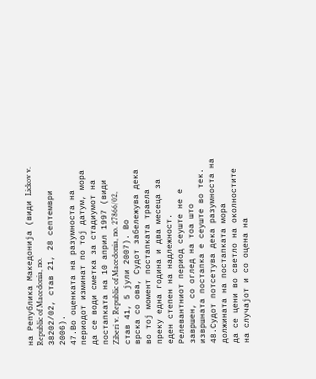на Република Македонија (види Lickov v. Republic of Macedonia, no.
38202/02, став 21, 28 септември 2006).
47.Во оценката на разумноста на периодот изминат по тој датум, мора
да се води сметка за стадиумот на постапката на 10 април 1997 (види
Ziberi v. Republic of Macedonia, no. 27866/02, став 41, 5 јули 2007). Во
врска со ова, Судот забележува дека во тој момент постапката траела
преку една година и два месеца за еден степен на надлежност.
Релевантниот период сеуште не е завршен, со оглед на тоа што
извршната постапка е сеуште во тек.
48.Судот потсетува дека разумноста на должината на постапката мора
да се цени во светло на околностите на случајот и со оцена на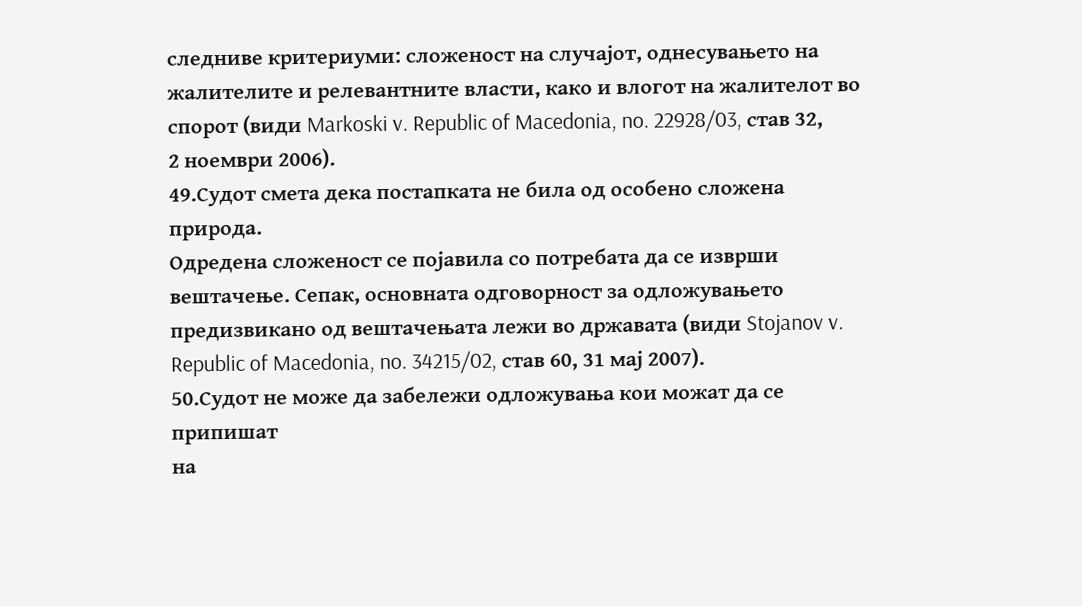следниве критериуми: сложеност на случајот, однесувањето на
жалителите и релевантните власти, како и влогот на жалителот во
спорот (види Markoski v. Republic of Macedonia, no. 22928/03, став 32,
2 ноември 2006).
49.Судот смета дека постапката не била од особено сложена природа.
Одредена сложеност се појавила со потребата да се изврши
вештачење. Сепак, основната одговорност за одложувањето
предизвикано од вештачењата лежи во државата (види Stojanov v.
Republic of Macedonia, no. 34215/02, став 60, 31 мај 2007).
50.Судот не може да забележи одложувања кои можат да се припишат
на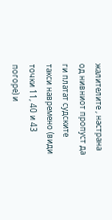жалителите , настрана од нивниот пропуст да ги платат судските
такси навремено (види точки 11, 40 и 43 погоре) и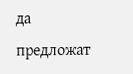да предложат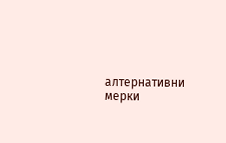алтернативни мерки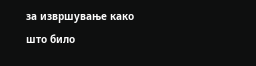за извршување како што било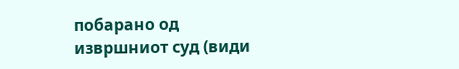побарано од
извршниот суд (види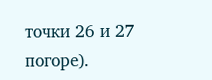точки 26 и 27 погоре).